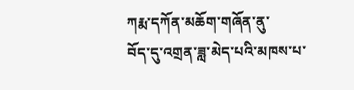ཀརྨ་དཀོན་མཆོག་གཞོན་ནུ་
བོད་དུ་འགྲན་ཟླ་མེད་པའི་མཁས་པ་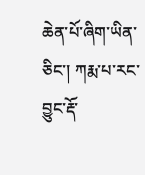ཆེན་པོ་ཞིག་ཡིན་ཅིང་། ཀརྨ་པ་རང་བྱུང་རྡོ་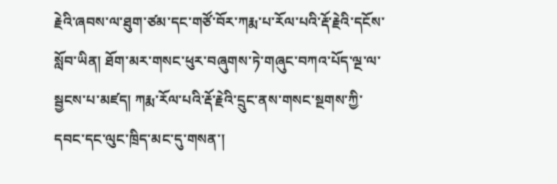རྗེའི་ཞབས་ལ་ཐུག་ཙམ་དང་གཙོ་བོར་ཀརྨ་པ་རོལ་པའི་རྡོ་རྗེའི་དངོས་སློབ་ཡིན། ཐོག་མར་གསང་ཕུར་བཞུགས་ཏེ་གཞུང་བཀའ་པོད་ལྔ་ལ་སྦྱངས་པ་མཛད། ཀརྨ་རོལ་པའི་རྡོ་རྗེའི་དྲུང་ནས་གསང་སྔགས་ཀྱི་དབང་དང་ལུང་ཁྲིད་མང་དུ་གསན་།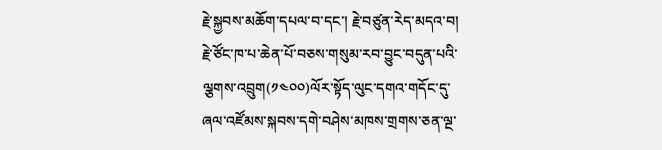རྗེ་སྐྱབས་མཆོག་དཔལ་བ་དང་། རྗེ་བཙུན་རེད་མདའ་བ། རྗེ་ཙོང་ཁ་པ་ཆེན་པོ་བཅས་གསུམ་རབ་བྱུང་བདུན་པའི་ལྕགས་འབྲུག(༡༤༠༠)ལོར་སྟོད་ལུང་དགའ་གདོང་དུ་ཞལ་འཛོམས་སྐབས་དགེ་བཤེས་མཁས་གྲགས་ཅན་ལྔ་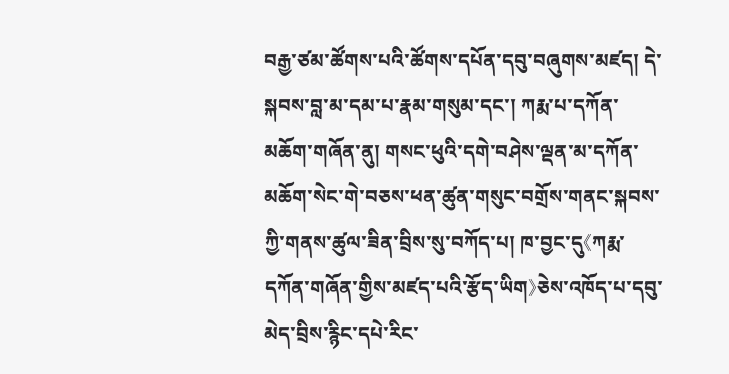བརྒྱ་ཙམ་ཚོགས་པའི་ཚོགས་དཔོན་དབུ་བཞུགས་མཛད། དེ་སྐབས་བླ་མ་དམ་པ་རྣམ་གསུམ་དང་། ཀརྨ་པ་དཀོན་མཆོག་གཞོན་ནུ། གསང་ཕུའི་དགེ་བཤེས་ལྡན་མ་དཀོན་མཆོག་སེང་གེ་བཅས་ཕན་ཚུན་གསུང་བགྲོས་གནང་སྐབས་ཀྱི་གནས་ཚུལ་ཟིན་བྲིས་སུ་བཀོད་པ། ཁ་བྱང་དུ《ཀརྨ་དཀོན་གཞོན་གྱིས་མཛད་པའི་རྩོད་ཡིག》ཅེས་འཁོད་པ་དབུ་མེད་བྲིས་རྙིང་དཔེ་རིང་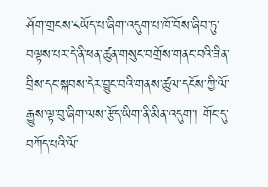ཤོག་གྲངས་༨ཡོད་པ་ཞིག་འདུག་པ་ཁོ་བོས་ཞིབ་ཏུ་བལྟས་པར་དེ་ནི་ཕན་ཚུན་གསུང་བགྲོས་གནང་བའི་ཟིན་བྲིས་དང་སྐབས་དེར་བྱུང་བའི་གནས་ཚུལ་དངོས་ཀྱི་ལོ་རྒྱུས་ལྟ་བུ་ཞིག་ལས་རྩོད་ཡིག་ནི་མིན་འདུག་། གོང་དུ་བཀོད་པའི་ལོ་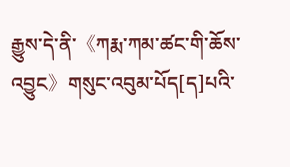རྒྱུས་དེ་ནི་《ཀརྨ་ཀམ་ཚང་གི་ཆོས་འབྱུང》གསུང་འབུམ་པོད[ད]པའི་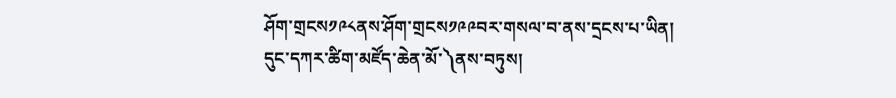ཤོག་གྲངས༡༩༨ནས་ཤོག་གྲངས༡༩༩བར་གསལ་བ་ནས་དྲངས་པ་ཡིན།
དུང་དཀར་ཚིག་མཛོད་ཆེན་མོ་༽ནས་བཏུས།